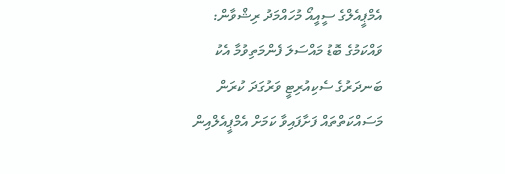އެމްޕީއެލްގެ ސީއީއޯ މުހައްމަދު ރިޝްވާން: ވައްކަމުގެ ބޮޑު މައްސަލަ ފެންމަތިވުމާ އެކު ބަނދަރުގެ ސެކިއުރިޓީ ވަރުގަދަ ކުރަން މަސައްކަތްތައް ފަށާފައިވާ ކަމަށް އެމްޕީއެލްއިން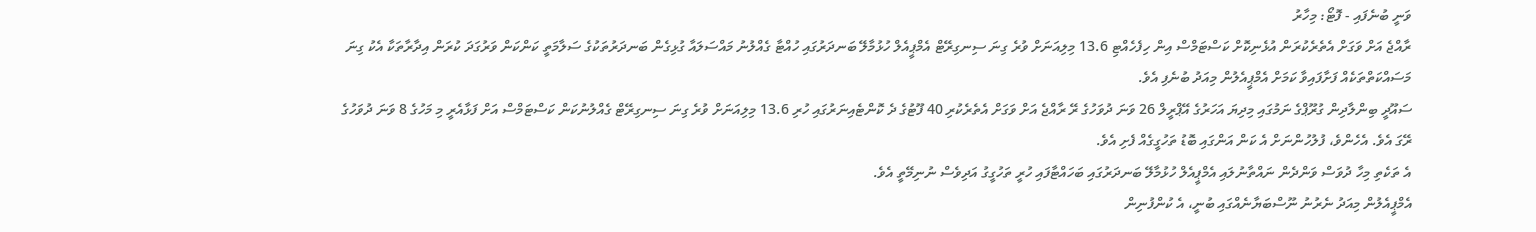ވަނީ ބުނެފައި - ފޮޓޯ: މިހާރު
ރާއްޖެ އަށް ވަގަށް އެތެރެކުރަން އުޅެނިކޮށް ކަސްޓަމްސް އިން ހިފެހެއްޓި 13.6 މިލިއަނަށް ވުރެ ގިނަ ސިނގިރޭޓް އެމްޕީއެލް ހުޅުމާލޭ ބަނދަރުގައި ހުއްޓާ ގެއްލުނު މައްސަލައާ ގުޅިގެން ބަނދަރުތަކުގެ ސަލާމަތީ ކަންކަން ވަރުގަދަ ކުރަން އިދާރާތަކާ އެކު ގިނަ މަސައްކަތްތަކެއް ފަށާފައިވާ ކަމަށް އެމްޕީއެލުން މިއަދު ބުނެފި އެވެ.
ސައޫދީ ބިންލާދިން ގުރޫޕްގެ ނަމުގައި މިދިޔަ އަހަރުގެ އޭޕްރީލް 26 ވަނަ ދުވަހުގެ ރޭ ރާއްޖެ އަށް ވަގަށް އެތެރެކުރި 40 ފޫޓުގެ ދެ ކޮންޓެއިނަރުގައި ހުރި 13.6 މިލިއަނަށް ވުރެ ގިނަ ސިނގިރޭޓް ގެއްލުނުކަން ކަސްޓަމްސް އަށް ފަޅާއެރީ މި މަހުގެ 8 ވަނަ ދުވަހުގެ ރޭގަ އެވެ. އެހެންވެ، ފުލުހުންނަށް އެ ކަން އަންގައި ބޮޑު ތަހުގީގެއް ފެށި އެވެ.
އެ ތަކެތި މިހާ ދުވަސް ވަންދެން ނައްތާނުލައި އެމްޕީއެލް ހުޅުމާލޭ ބަނދަރުގައި ބަހައްޓާފައި ހުރީ ތަހުގީގު އަދިވެސް ނުނިމޭތީ އެވެ.
އެމްޕީއެލުން މިއަދު ނެރުނު ނޫސްބަޔާނެއްގައި ބުނީ، އެ ކުންފުނިން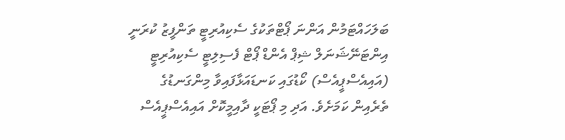ބަލަހައްޓަމުން އަންނަ ޕޯޓްތަކުގެ ސެކިއުރިޓީ ތަންފީޒު ކުރަނީ އިންޓަނޭޝަނަލް ޝިޕް އެންޑް ޕޯޓް ފެސިލިޓީ ސެކިއުރިޓީ (އައިއެސްޕީއެސް) ކޯޑުގައި ކަނޑައަޅާފައިވާ މިންގަނޑުގެ ތެރެއިން ކަމަށެވެ. އަދި މި ޕޯޓަކީ ދާއިމީކޮށް އައިއެސްޕީއެސް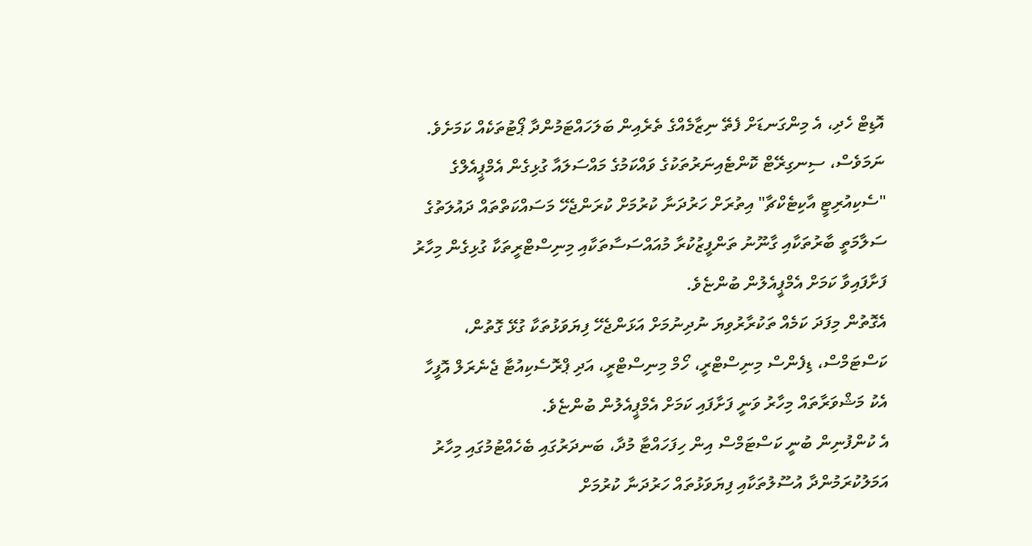އޮޑިޓް ހެދި، އެ މިންގަނޑަށް ފެތޭ ނިޒާމެއްގެ ތެރެއިން ބަލަހައްޓަމުންދާ ޕޯޓުތަކެއް ކަމަށެވެ.
ނަމަވެސް، ސިނގިރޭޓް ކޮންޓެއިނަރުތަކުގެ ވައްކަމުގެ މައްސަލައާ ގުޅިގެން އެމްޕީއެލްގެ "ސެކިއުރިޓީ އާކިޓެކްޗާ" އިތުރަށް ހަރުދަނާ ކުރުމަށް ކުރަންޖެހޭ މަސައްކަތްތައް ދައުލަތުގެ ސަލާމަތީ ބާރުތަކާއި ގާނޫނު ތަންފީޒުކުރާ މުއައްސަސާތަކާއި މިނިސްޓްރީތަކާ ގުޅިގެން މިހާރު ފަށާފައިވާ ކަމަށް އެމްޕީއެލުން ބުންޏެވެ.
އެގޮތުން މިފަދަ ކަމެއް ތަކުރާރުވިޔަ ނުދިނުމަށް އަޅަންޖެހޭ ފިޔަވަޅުތަކާ ގުޅޭ ގޮތުން، ކަސްޓަމްސް، ޑިފެންސް މިނިސްޓްރީ، ހޯމް މިނިސްޓްރީ، އަދި ޕްރޮސެކިއުޓާ ޖެނެރަލް އޮފީހާ އެކު މަޝްވަރާތައް މިހާރު ވަނީ ފަށާފައި ކަމަށް އެމްޕީއެލުން ބުންޏެވެ.
އެ ކުންފުނިން ބުނީ ކަސްޓަމްސް އިން ހިފަހައްޓާ މުދާ، ބަނދަރުގައި ބެހެއްޓުމުގައި މިހާރު އަމަލުކުރަމުންދާ އުސޫލުތަކާއި ފިޔަވަޅުތައް ހަރުދަނާ ކުރުމަށް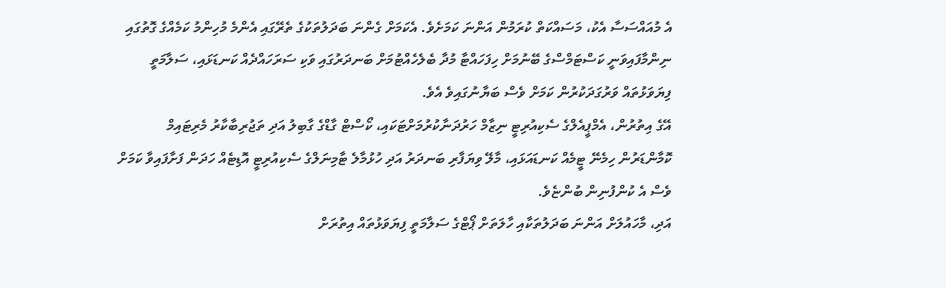އެ މުއައްސަސާ އެކު، މަސައްކަތް ކުރަމުން އަންނަ ކަމަށެވެ. އެކަމަށް ގެންނަ ބަދަލުތަކުގެ ތެރޭގައި އެންމެ މުހިންމު ކަމެއްގެ ގޮތުގައި ނިންމާފައިވަނީ ކަސްޓަމްސްގެ ބޭނުމަށް ހިފަހައްޓާ މުދާ ބެލެހެއްޓުމަށް ބަނދަރުގައި ވަކި ސަރަހައްދެއް ކަނޑަޅައި، ސަލާމަތީ ފިޔަވަޅުތައް ވަރުގަދަކުރުން ކަމަށް ވެސް ބަޔާނުގައިވެ އެވެ.
އޭގެ އިތުރުން، އެމްޕީއެލްގެ ސެކިއުރިޓީ ނިޒާމް ހަރުދަނާކުރުމަށްޓަކައި، ކޯސްޓް ގާޑްގެ ގާބިލު އަދި ތަޖުރިބާކާރު މެރިޓައިމް ކޮމާންޑަރުން ހިމެނޭ ޓީމެއް ކަނޑައަޅައި، މާލޭ ވިޔަފާރި ބަނދަރު އަދި ހުޅުމާލެ ޓާމިނަލްގެ ސެކިއުރިޓީ އޮޑިޓެއް ހަދަން ފަށާފައިވާ ކަމަށް ވެސް އެ ކުންފުނިން ބުންޏެވެ.
އަދި، މާހައުލަށް އަންނަ ބަދަލުތަކާއި ހާލަތަށް ޕޯޓްގެ ސަލާމަތީ ފިޔަވަޅުތައް އިތުރަށް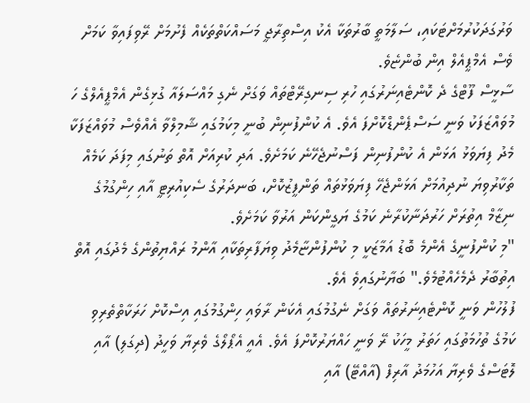ވަރުގަދަކުރުމަށްޓަކައި، ސަލާމަތީ ބާރުތަކާ އެކު އިސްތިރާޖީ މަސައްކަތްތަކެއް ފެށުމަށް ރޭވިފައިވާ ކަމަށް ވެސް އެމްޕީއެލް އިން ބުންޏެވެ.
ސާޅީސް ފޫޓްގެ ދެ ކޮންޓެއިނަރުގައި ހުރި ސިނގިރޭޓްތައް ވަގަށް ނެގި މައްސަލައާ ގުޅިގެން އެމްޕީއެލްގެ ހަ މުވައްޒަފަކު ވަނީ ސަސްޕެންޑްކޮށްފަ އެވެ. އެ ކުންފުނިން ބުނީ މިކަމުގައި ޝާމިލްވާ އެއްވެސް މުވައްޒަފަކާ މެދު ފިޔަވަޅު އަޅަން އެ ކުންފުނިން ފަސްނުޖެހޭނެ ކަމަށެވެ. އަދި ކުރިއަށް އޮތް ތަނުގައި މިފަދަ ކަމެއް ތަކާރުވިޔަ ނުދިއުމަށް އަޅަންޖެހޭ ފިޔަވަޅުތައް ތަންފީޒުކޮށް، ބަނދަރުގެ ސެކިއުރިޓީ އާއި ހިންގުމުގެ ނިޒާމް އިތުރަށް ހަރުދަނާކުރާނެ ކަމުގެ ޔަގީންކަން އަރުވާ ކަމަށެވެ.
"މި ކުންފުނީގެ އެންމެ ބޮޑު އަމާޒަކީ މި ކުންފުންޏާމެދު ވިޔަފާރިތަކާއި އާންމު ރައްޔިތުންގެ މެދުގައި އޮތް އިތުބާރު ދެމެހެއްޓުމެވެ." ބަޔާނުގައިވެ އެވެ.
ފުލުހުން ވަނީ ކޮންޓެއިނަރުތައް ވަގަށް ނެގުމުގައި އެކަން ރާވައި ހިންގުމުގައި އިސްކޮށް ހަރަކާތްތެރިވި ކަމުގެ ތުހުމަތުގައި ހަތަރު މީހަކު ރޭ ވަނީ ހައްޔަރުކޮށްފަ އެވެ. އެއީ އެޕޯލޯގެ ވެރިޔާ ވަހީދު (ދިގަލި) އާއި ލޮޓަސްގެ ވެރިޔާ އަހުމަދު އާރިފް (އާއްޓޭ) އާއި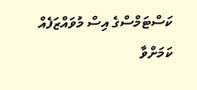ކަސްޓަމްސްގެ އިސް މުވައްޒަފެއް ކަމަށްވާ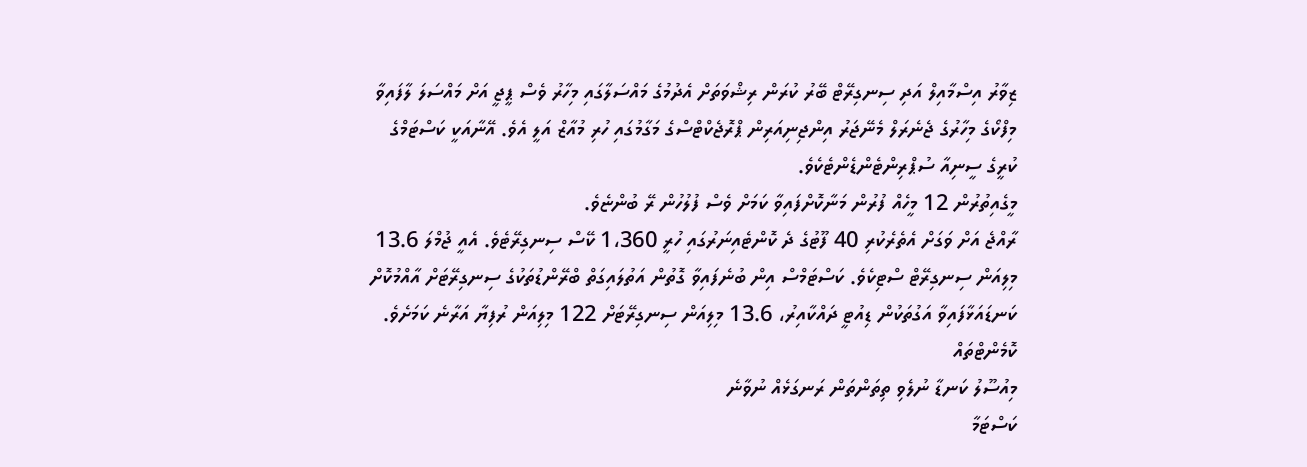ޒިވާރު އިސްމާއިލް އަދި ސިނގިރޭޓް ބޭރު ކުރަން ރިޝްވަތަށް އެދުމުގެ މައްސަލާގައި މިހާރު ވެސް ޕީޖީ އަށް މައްސަލަ ލާފައިވާ މިފްކޯގެ މިހާރުގެ ޖެނެރަލް މެނޭޖަރު އިންޖިނިއަރިން ޕްރޮޖެކްޓްސްގެ މަގާމުގައި ހުރި މުއާޒް އަލީ އެވެ. އޭނާއަކީ ކަސްޓަމްގެ ކުރީގެ ސީނިއާ ސުޕްރިންޓެންޑެންޓެކެވެ.
މީގެއިތުރުން 12 މީހެއް ފުރުން މަނާކޮށްފައިވާ ކަމަށް ވެސް ފުލުހުން ރޭ ބުންޏެވެ.
ރާއްޖެ އަށް ވަގަށް އެތެރެކުރި 40 ފޫޓުގެ ދެ ކޮންޓެއިނަރުގައި ހުރީ 1،360 ކޭސް ސިނގިރޭޓެވެ. އެއީ ޖުމްލަ 13.6 މިލިއަން ސިނގިރޭޓް ސްޓިކެވެ. ކަސްޓަމްސް އިން ބުނެފައިވާ ގޮތުން އަތުލައިގަތް ބްރޭންޑުތަކުގެ ސިނގިރޭޓަށް އާއްމުކޮށް ކަނޑައަޅާފައިވާ އަގުތަކުން ޑިއުޓީ ދައްކާއިރު، 13.6 މިލިއަން ސިނގިރޭޓަށް 122 މިލިއަން ރުފިޔާ އަރާނެ ކަމަށެވެ.
ކޮމެންޓްތައް
މިއުސޫލު ކަނޑާ ނުލެވި ތިތަންތަން ރަނގަޅެއް ނުވާނެ
ކަސްޓަމާ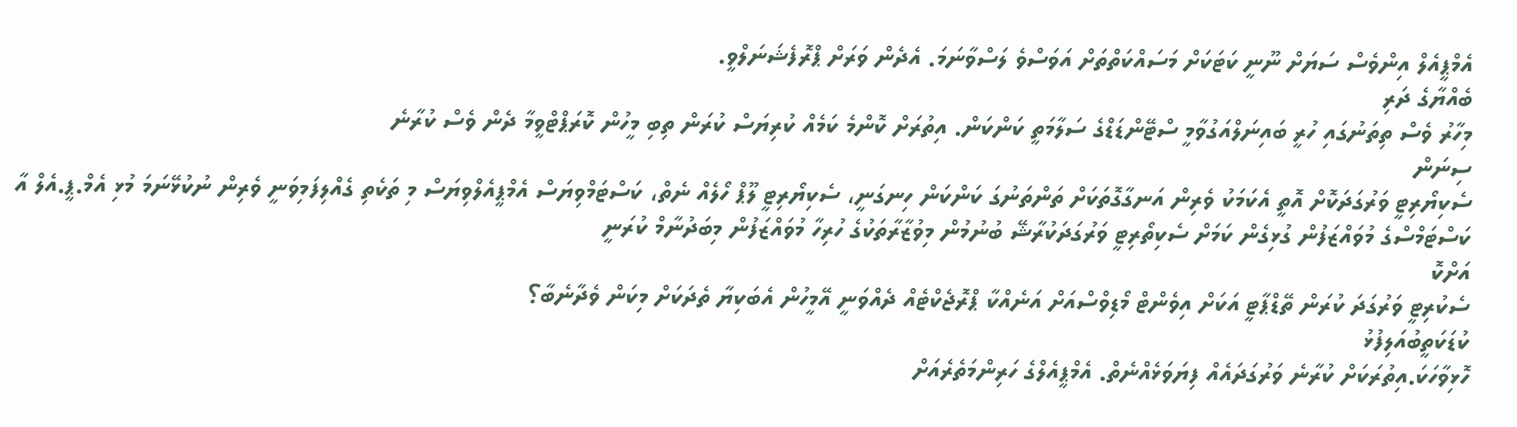އެމްޕީއެލް އިންވެސް ސަޔަށް ނޫނީ ކަޓަކަށް މަސައްކަތްތަށް އަވަސްވެ ލަސްވާނަމަ. އެދެން ވަރަށް ޕްރޮފެޝަނަލްވީ.
ބެއްޔާގެ ދަރި
މިހާރު ވެސް ތިތަނުގައި ހުރީ ބައިނަލްއަގުވާމީ ސްޓޭންޑަޑްގެ ސަލާމަތީ ކަންކަން. އިތުރަށް ކޮންމެ ކަމެއް ކުރިޔަސް ކުރަން ތިބި މީހުން ކޮރަޕްޓްވީމާ ދެން ވެސް ކުރާނެ
ސިނަން
ސެކިޔޯރިޓީ ވަރުގަދަކޮށް އޮތީ އެކަމަކު ވެރިން އަނގާގޮތަކަށް ތަންތަނުގަ ކަންކަން ހިނގަނީ، ސެކިޔޯރިޓީ ލޫޕް ހޯލެއް ނެތް، ކަސްޓަމްވިޔަސް އެމްޕީއެލްވިޔަސް މި ތަކެތި ގެއްލިފަމިވަނީ ވެރިން ނުކުޅޭނަމަ މުޅި އެމް.ޕީ.އެލް އާ ކަސްޓަމްސްގެ މުވައްޒަފުން ގުޅިގެން ކަމަށް ސެކިތޯރިޓީ ވަރުގަދަކުރާޝޭ ބުނުމުން މިވުޒާރާތަކުގެ ހުރިހާ މުވައްޒަފުން މިބަދުނާމް ކުރަނީ
އަށްކޮ
ސެކުރިޓީ ވަރުގަދަ ކުރަން ތޭޑްޕާޓީ އަކަށް އިވެންޓް މޯޑިވްސްއަށް އަނެއްކާ ޕްރޮޖެކްޓެއް ދެއްވަނީ އޭމީހުން އެބަކިޔާ ތެދަކަށް މިކަން ވެދާނެބާ؟
ކުޑަކަތީބުއަލިފުޅު
ހޮޅިވާހަކަ.އިތުރަކަށް ކުރާނެ ވަރުގަދައެއް ފިޔަވަޅެއްނެތް. އެމްޕީއެލްގެ ހަރިންމަތެރެއަށް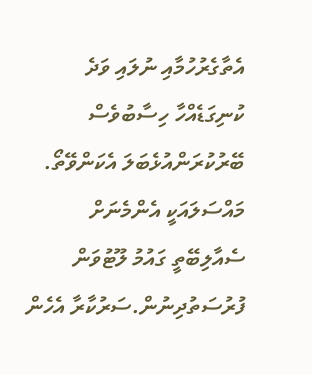އެތާގެރުހުމާއި ނުލައި ވަދެ ކުނިގަޑެއްހާ ހިސާބުވެސް ބޭރުކުރަންއުޅެބަލަ އެކަންވޭތޯ. މައްސަލައަކީ އެންމެނަށް ސެއާލިބޭތީ ގައުމު ލޫޓުވަން ފުރުސަތުދިނުން.ސަރުކާރާ އެހެން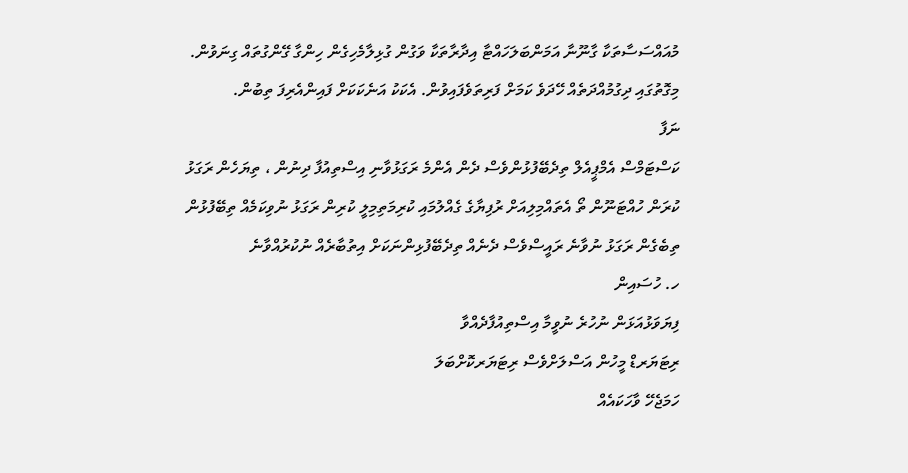މުއައްސަސާތަކާ ގާނޫނާ އަމަންބަލަހައްޓާ އިދާރާތަކާ ވަގުން ގުޅިލާމެހިގެން ހިންގާ ގޭންގުތައް ގިނަވުން. މިގޮތުގައި ދިގުމުއްދަތެއް ހޭދަވެ ކަމަށް ފަރިތަވެފައިވުން. އެކަކު އަނެކަކަށް ފައިންއެރިފަ ތިބުން.
ނަފާ
ކަސްޓަމްސް އެމްޕީއެލް ތިދެބޭފުޅުންވެސް ދެން އެންމެ ރަގަޅުވާނި އިސްތިއުފާ ދިނުން ، ތިޔަހެން ރަގަޅު ކުރަން ހުއްޓަނޫން ތޯ އެތައްމިލިއަށް ރުފިޔާގެ ގެއްލުމައި ކުރިމަތިމިލީ ކުރިން ރަގަޅު ނުވިކަމެއް ތިބޭފުޅުން ތިބެގެން ރަގަޅު ނުވާނެ ރައީސްވެސް ދެނެއް ތިދެބޭފުޅިންނަކަށް އިތުބާރެއް ނުކުރުއްވާނެ
ހ. ހުސައިން
ފިޔަވަޅުއަޅަން ނުހުރެ ނުވީމާ އިސްތިއުފާދެއްވާ
ރިޓަޔަރޑް މީހުން އަސްލަށްވެސް ރިޓަޔަރކޮށްބަލަ
ހަމަޖެހޭ ވާހަކައެއް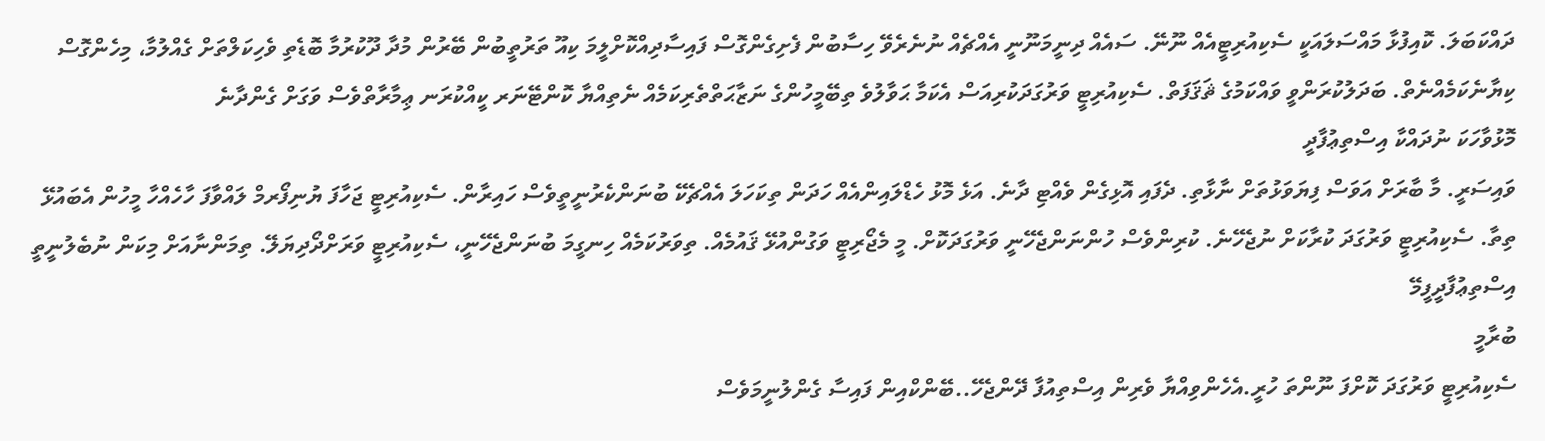ދައްކަބަލަ. ކޮއިފުޅާ މައްސަލައަކީ ސެކިއުރިޓީއެއް ނޫނޭ. ސައެއް ދިނީމަނޫނީ އެއްޗެއް ނުނެރެވޭ ހިސާބުން ފެށިގެންގޮސް ފައިސާދިއްކޮށްލީމަ ކިއޫ ތަރުތީބުން ބޭރުން މުދާ ދޫކުރުމާ ބޮޑެތި ވެހިކަލްތަށް ގެއްލުމާ، މިހެންގޮސް ކިޔާނެކަމެއްނެތް. ބަދަލުކުރަންވީ ވައްކަމުގެ ޘަޤަފަތް. ސެކިއުރިޓީ ވަރުގަދަކުރިއަސް އެކަމާ ޙަވާލުވެ ތިބޭމީހުންގެ ނަޒާޙަތްތެރިކަމެއް ނެތިއްޔާ ކޮންޓޭނަރ ކީއްކުރަނ ޢިމާރާތްވެސް ވަގަށް ގެންދާނެ
މޮޅުވާހަކަ ނުދައްކާ އިސްތިޢުފާދީ
ވައިސަރީ. މާ ބާރަށް އަވަސް ފިޔަވަޅުތަށް ނާޅާތި. ދެފައި އޮޅިގެން ވެއްޓި ދާނެ. އަޅެ މޮޅު ހެޑްލައިންއެއް ހަދަން ތިކަހަލަ އެއްޗެކޭ ބުނަންކެރުނީތީވެސް ހައިރާން. ސެކިއުރިޓީ ޖަހާފަ ޔުނިފޯރމް ލައްވާފަ ހާހެއްހާ މީހުން އެބައުޅޭ ތިތާ. ސެކިއުރިޓީ ވަރުގަދަ ކުރާކަށް ނުޖެހޭނެ. ކުރިންވެސް ހުންނަންޖެހޭނީ ވަރުގަދަކޮށް. މީ މެޖޯރިޓީ ވަގުންއުޅޭ ޤައުމެއް. ތިވަރުކަމެއް ހިނގީމަ ބުނަންޖެހޭނީ، ސެކިއުރިޓީ ވަރަށްދޯދިޔަލޭ. ތިމަންނާއަށް މިކަން ނުބެލުނީތީ އިސްތިޢުފާދީފީމޭ
ބުރާމީ
ސެކިއުރިޓީ ވަރުގަދަ ކޮށްފަ ނޫންތަ ހުރީ.އެހެންވިއްޔާ ވެރިން އިސްތިއުފާ ދޭންޖެހޭ..ބޭންކްއިން ފައިސާ ގެންލުނީމަވެސް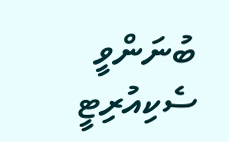ބުނަންވީ ސެކިއުރިޓީ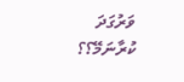ވަރުގަދަ ކުރާނަމޭ؟؟